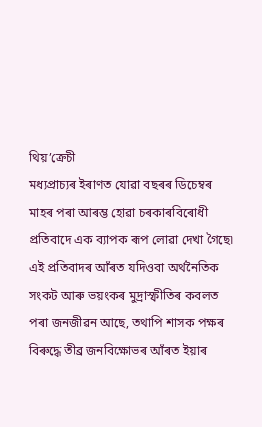থিয়’ক্ৰেচী
মধ্যপ্ৰাচ্যৰ ইৰাণত যোৱা বছৰৰ ডিচেম্বৰ মাহৰ পৰা আৰম্ভ হোৱা চৰকাৰবিৰোধী প্ৰতিবাদে এক ব্যাপক ৰূপ লোৱা দেখা গৈছে৷ এই প্ৰতিবাদৰ আঁৰত যদিওবা অৰ্থনৈতিক সংকট আৰু ভয়ংকৰ মুদ্ৰাস্ফীতিৰ কবলত পৰা জনজীৱন আছে, তথাপি শাসক পক্ষৰ বিৰুদ্ধে তীব্ৰ জনবিক্ষোভৰ আঁৰত ইয়াৰ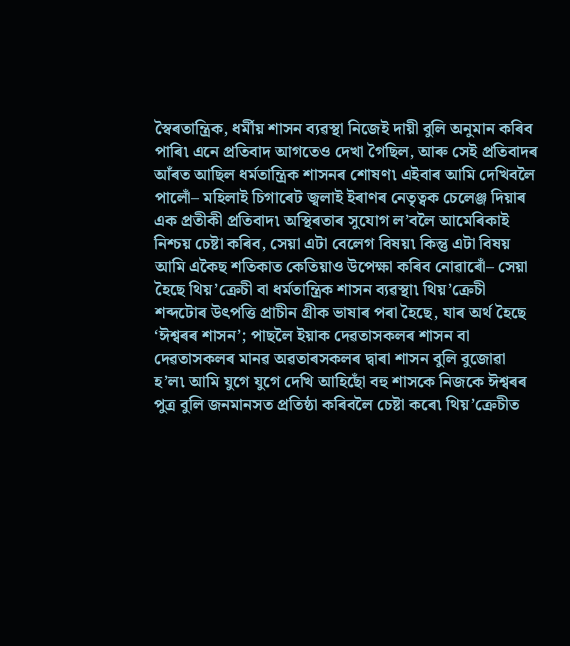স্বৈৰতান্ত্ৰিক, ধৰ্মীয় শাসন ব্যৱস্থা নিজেই দায়ী বুলি অনুমান কৰিব পাৰি৷ এনে প্ৰতিবাদ আগতেও দেখা গৈছিল, আৰু সেই প্ৰতিবাদৰ আঁৰত আছিল ধৰ্মতান্ত্ৰিক শাসনৰ শোষণ৷ এইবাৰ আমি দেখিবলৈ পালোঁ– মহিলাই চিগাৰেট জ্বলাই ইৰাণৰ নেতৃত্বক চেলেঞ্জ দিয়াৰ এক প্ৰতীকী প্ৰতিবাদ৷ অস্থিৰতাৰ সুযোগ ল’বলৈ আমেৰিকাই নিশ্চয় চেষ্টা কৰিব, সেয়া এটা বেলেগ বিষয়৷ কিন্তু এটা বিষয় আমি একৈছ শতিকাত কেতিয়াও উপেক্ষা কৰিব নোৱাৰোঁ– সেয়া হৈছে থিয়’ক্ৰেচী বা ধৰ্মতান্ত্ৰিক শাসন ব্যৱস্থা৷ থিয়’ক্ৰেচী শব্দটোৰ উৎপত্তি প্ৰাচীন গ্ৰীক ভাষাৰ পৰা হৈছে, যাৰ অৰ্থ হৈছে ‘ঈশ্বৰৰ শাসন’; পাছলৈ ইয়াক দেৱতাসকলৰ শাসন বা দেৱতাসকলৰ মানৱ অৱতাৰসকলৰ দ্বাৰা শাসন বুলি বুজোৱা হ’ল৷ আমি যুগে যুগে দেখি আহিছোঁ বহু শাসকে নিজকে ঈশ্বৰৰ পুত্ৰ বুলি জনমানসত প্ৰতিষ্ঠা কৰিবলৈ চেষ্টা কৰে৷ থিয়’ক্ৰেচীত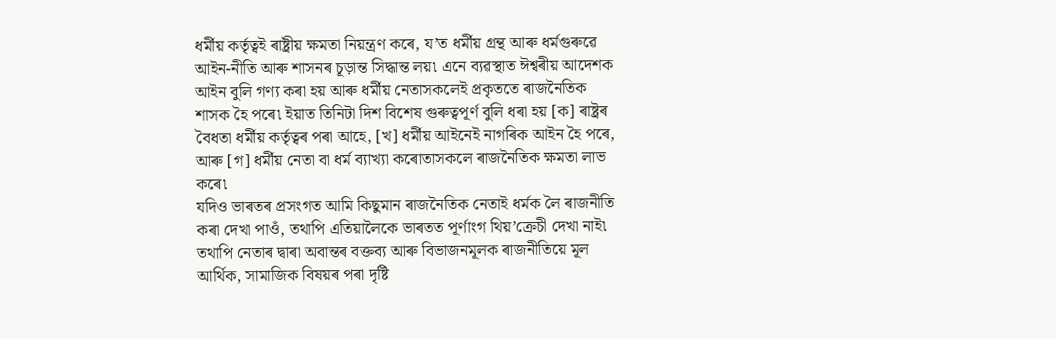ধৰ্মীয় কৰ্তৃত্বই ৰাষ্ট্ৰীয় ক্ষমতা নিয়ন্ত্ৰণ কৰে, য’ত ধৰ্মীয় গ্ৰন্থ আৰু ধৰ্মগুৰুৱে আইন-নীতি আৰু শাসনৰ চূড়ান্ত সিদ্ধান্ত লয়৷ এনে ব্যৱস্থাত ঈশ্বৰীয় আদেশক আইন বুলি গণ্য কৰা হয় আৰু ধৰ্মীয় নেতাসকলেই প্ৰকৃততে ৰাজনৈতিক শাসক হৈ পৰে৷ ইয়াত তিনিটা দিশ বিশেষ গুৰুত্বপূৰ্ণ বুলি ধৰা হয় [ক] ৰাষ্ট্ৰৰ বৈধতা ধৰ্মীয় কৰ্তৃত্বৰ পৰা আহে, [খ] ধৰ্মীয় আইনেই নাগৰিক আইন হৈ পৰে, আৰু [গ] ধৰ্মীয় নেতা বা ধৰ্ম ব্যাখ্যা কৰোতাসকলে ৰাজনৈতিক ক্ষমতা লাভ কৰে৷
যদিও ভাৰতৰ প্ৰসংগত আমি কিছুমান ৰাজনৈতিক নেতাই ধৰ্মক লৈ ৰাজনীতি কৰা দেখা পাওঁ, তথাপি এতিয়ালৈকে ভাৰতত পূৰ্ণাংগ থিয়’ক্ৰেচী দেখা নাই৷ তথাপি নেতাৰ দ্বাৰা অবান্তৰ বক্তব্য আৰু বিভাজনমূলক ৰাজনীতিয়ে মূল আৰ্থিক, সামাজিক বিষয়ৰ পৰা দৃষ্টি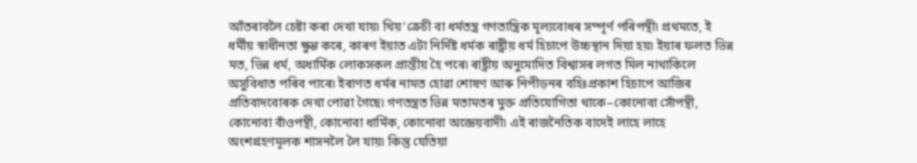আঁতৰাবলৈ চেষ্টা কৰা দেখা যায়৷ থিয়’ক্ৰেচী বা ধৰ্মতন্ত্ৰ গণতান্ত্ৰিক মূল্যবোধৰ সম্পূৰ্ণ পৰিপন্থী৷ প্ৰথমতে, ই ধৰ্মীয় স্বাধীনতা ক্ষুণ্ণ কৰে, কাৰণ ইয়াত এটা নিৰ্দিষ্ট ধৰ্মক ৰাষ্ট্ৰীয় ধৰ্ম হিচাপে উচ্চস্থান দিয়া হয়৷ ইয়াৰ ফলত ভিন্ন মত, ভিন্ন ধৰ্ম, অধাৰ্মিক লোকসকল প্ৰান্তীয় হৈ পৰে৷ ৰাষ্ট্ৰীয় অনুমোদিত বিশ্বাসৰ লগত মিল নাথাকিলে অসুবিধাত পৰিব পাৰে৷ ইৰাণত ধৰ্মৰ নামত হোৱা শোষণ আৰু নিপীড়নৰ বহিঃপ্ৰকাশ হিচাপে আজিৰ প্ৰতিবাদবোৰক দেখা পোৱা গৈছে৷ গণতন্ত্ৰত ভিন্ন মতামতৰ মুক্ত প্ৰতিযোগিতা থাকে–কোনোবা সোঁপন্থী, কোনোবা বাঁওপন্থী, কোনোবা ধাৰ্মিক, কোনোবা অজ্ঞেয়বাদী৷ এই ৰাজনৈতিক বাদেই লাহে লাহে অংশগ্ৰহণমূলক শাসনলৈ লৈ যায়৷ কিন্তু যেতিয়া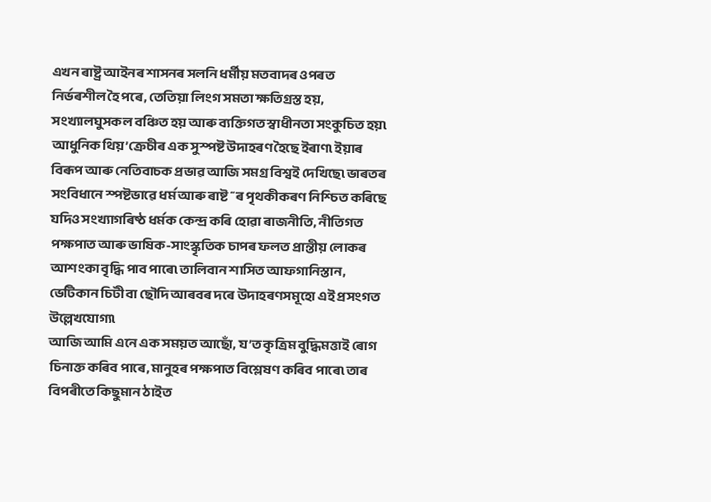এখন ৰাষ্ট্ৰ আইনৰ শাসনৰ সলনি ধৰ্মীয় মতবাদৰ ওপৰত নিৰ্ভৰশীল হৈ পৰে, তেতিয়া লিংগ সমতা ক্ষতিগ্ৰস্ত হয়, সংখ্যালঘুসকল বঞ্চিত হয় আৰু ব্যক্তিগত স্বাধীনতা সংকুচিত হয়৷ আধুনিক থিয়’ক্ৰেচীৰ এক সুস্পষ্ট উদাহৰণ হৈছে ইৰাণ৷ ইয়াৰ বিৰূপ আৰু নেতিবাচক প্ৰভাৱ আজি সমগ্ৰ বিশ্বই দেখিছে৷ ভাৰতৰ সংবিধানে স্পষ্টভাৱে ধৰ্ম আৰু ৰাষ্ট˜ৰ পৃথকীকৰণ নিশ্চিত কৰিছে যদিও সংখ্যাগৰিষ্ঠ ধৰ্মক কেন্দ্ৰ কৰি হোৱা ৰাজনীতি, নীতিগত পক্ষপাত আৰু ভাষিক-সাংস্কৃতিক চাপৰ ফলত প্ৰান্তীয় লোকৰ আশংকা বৃদ্ধি পাব পাৰে৷ তালিবান শাসিত আফগানিস্তান, ভেটিকান চিটী বা ছৌদি আৰবৰ দৰে উদাহৰণসমূহো এই প্ৰসংগত উল্লেখযোগ্য৷
আজি আমি এনে এক সময়ত আছোঁ, য’ত কৃত্ৰিম বুদ্ধিমত্তাই ৰোগ চিনাক্ত কৰিব পাৰে, মানুহৰ পক্ষপাত বিশ্লেষণ কৰিব পাৰে৷ তাৰ বিপৰীতে কিছুমান ঠাইত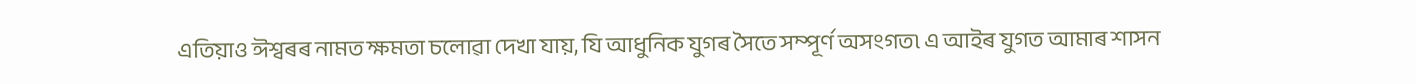এতিয়াও ঈশ্বৰৰ নামত ক্ষমতা চলোৱা দেখা যায়, যি আধুনিক যুগৰ সৈতে সম্পূৰ্ণ অসংগত৷ এ আইৰ যুগত আমাৰ শাসন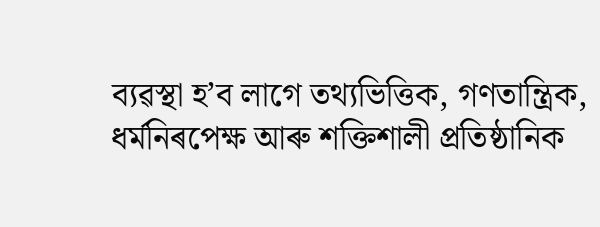ব্যৱস্থা হ’ব লাগে তথ্যভিত্তিক, গণতান্ত্ৰিক, ধৰ্মনিৰপেক্ষ আৰু শক্তিশালী প্ৰতিষ্ঠানিক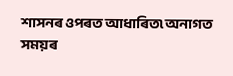শাসনৰ ওপৰত আধাৰিত৷ অনাগত সময়ৰ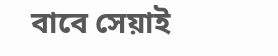বাবে সেয়াই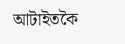আটাইতকৈ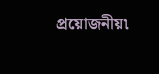প্ৰয়োজনীয়৷